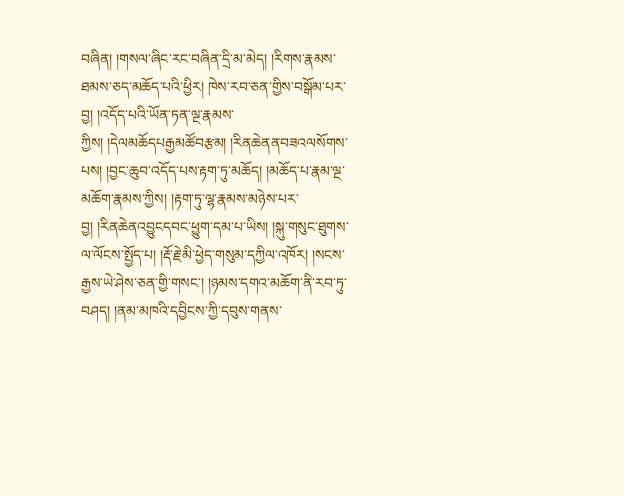བཞིན། །གསལ་ཞིང་རང་བཞིན་དྲི་མ་མེད། །རིགས་རྣམས་ཐམས་ཅད་མཆོད་པའི་ཕྱིར། ཁེས་རབ་ཅན་གྱིས་བསྒོམ་པར་བྱ། །འདོད་པའི་ཡོན་ཏན་ལྔ་རྣམས་ཀྱིས། །དེལམཆོདཔརྒྱམཚོབརྩམ། །རིནཆེནནབཟའལསོགས་པས། །བྱང་ཆུབ་འདོད་པས་རྟག་ཏུ་མཆོད། །མཆོད་པ་རྣམ་ལྔ་མཆོག་རྣམས་ཀྱིས། །རྟག་ཏུ་ལྷ་རྣམས་མཉེས་པར་བྱ། །རིནཆེནའབྱུངདབང་ཕྱུག་དམ་པ་ཡིས། །སྐུ་གསུང་ཐུགས་ལ་ལོངས་སྤྱོད་པ། །རྡོ་རྗེ་མི་ཕྱེད་གསུམ་དཀྱིལ་འཁོར། །སངས་རྒྱས་ཡེ་ཤེས་ཅན་གྱི་གསང་། །ཉམས་དགའ་མཆོག་ནི་རབ་ཏུ་བཤད། །ནམ་མཁའི་དབྱིངས་ཀྱི་དབུས་གནས་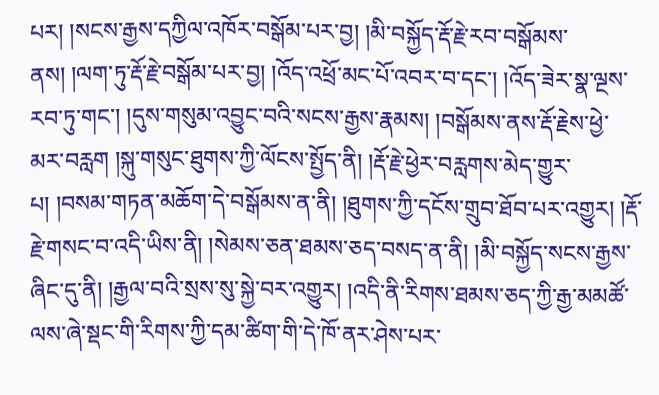པར། །སངས་རྒྱས་དཀྱིལ་འཁོར་བསྒོམ་པར་བྱ། །མི་བསྐྱོད་རྡོ་རྗེ་རབ་བསྒོམས་ནས། །ལག་ཏུ་རྡོ་རྗེ་བསྒོམ་པར་བྱ། །འོད་འཕྲོ་མང་པོ་འབར་བ་དང་། །འོད་ཟེར་སྣ་ལྔས་རབ་ཏུ་གང་། །དུས་གསུམ་འབྱུང་བའི་སངས་རྒྱས་རྣམས། །བསྒོམས་ནས་རྡོ་རྗེས་ཕྱེ་མར་བརླག །སྐུ་གསུང་ཐུགས་ཀྱི་ལོངས་སྤྱོད་ནི། །རྡོ་རྗེ་ཕྱེར་བརླགས་མེད་གྱུར་པ། །བསམ་གཏན་མཆོག་དེ་བསྒོམས་ན་ནི། །ཐུགས་ཀྱི་དངོས་གྲུབ་ཐོབ་པར་འགྱུར། །རྡོ་རྗེ་གསང་བ་འདི་ཡིས་ནི། །སེམས་ཅན་ཐམས་ཅད་བསད་ན་ནི། །མི་བསྐྱོད་སངས་རྒྱས་ཞིང་དུ་ནི། །རྒྱལ་བའི་སྲས་སུ་སྐྱེ་བར་འགྱུར། །འདི་ནི་རིགས་ཐམས་ཅད་ཀྱི་རྒྱ་མམཚོ་ལས་ཞེ་སྡང་གི་རིགས་ཀྱི་དམ་ཚིག་གི་དེ་ཁོ་ནར་ཤེས་པར་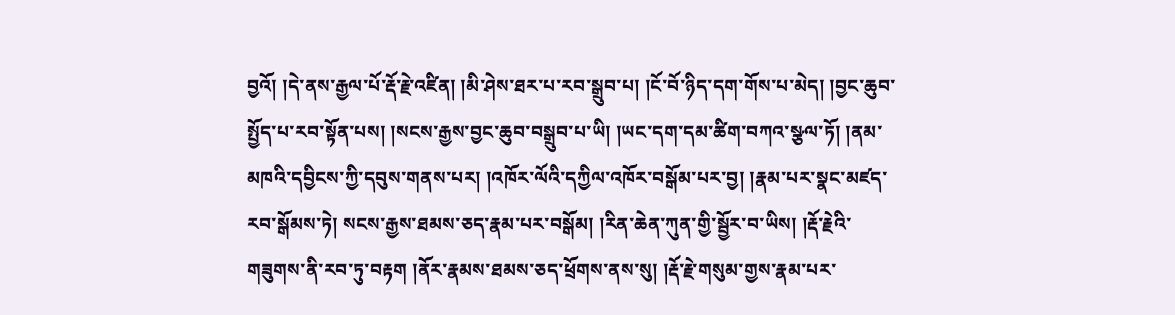བྱའོ། །དེ་ནས་རྒྱལ་པོ་རྡོ་རྗེ་འཛིན། །མི་ཤེས་ཐར་པ་རབ་སྒྲུབ་པ། །ངོ་བོ་ཉིད་དག་གོས་པ་མེད། །བྱང་ཆུབ་སྤྱོད་པ་རབ་སྟོན་པས། །སངས་རྒྱས་བྱང་ཆུབ་བསྒྲུབ་པ་ཡི། །ཡང་དག་དམ་ཚིག་བཀའ་སྩལ་ཏོ། །ནམ་མཁའི་དབྱིངས་ཀྱི་དབུས་གནས་པར། །འཁོར་ལོའི་དཀྱིལ་འཁོར་བསྒོམ་པར་བྱ། །རྣམ་པར་སྣང་མཛད་རབ་སྒོམས་ཏེ། སངས་རྒྱས་ཐམས་ཅད་རྣམ་པར་བསྒོམ། །རིན་ཆེན་ཀུན་གྱི་སྦྱོར་བ་ཡིས། །རྡོ་རྗེའི་གཟུགས་ནི་རབ་ཏུ་བརྟག །ནོར་རྣམས་ཐམས་ཅད་ཕྲོགས་ནས་སུ། །རྡོ་རྗེ་གསུམ་གྱས་རྣམ་པར་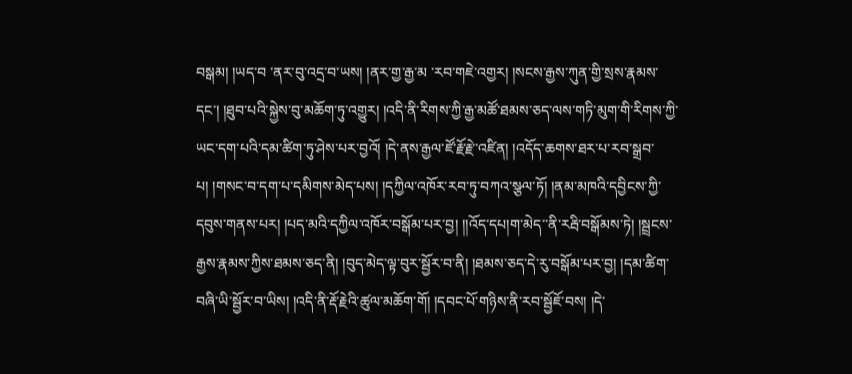བསྒམ། །ཡད་བ ་ནར་བུ་འདྲ་བ་ཡས། །ནར་གྱ་རྒྱ་མ ་རབ་གཇེ་འགྱར། །སངས་རྒྱས་ཀུན་གྱི་སྲས་རྣམས་དང་། །ཐུབ་པའི་སྐྱེས་བུ་མཆོག་ཏུ་འགྱུར། །འདི་ནི་རིགས་ཀྱི་རྒྱ་མཚོ་ཐམས་ཅད་ལས་གཏི་མུག་གི་རིགས་ཀྱི་ཡང་དག་པའི་དམ་ཚིག་ཏུ་ཤེས་པར་བྱའོ། །དེ་ནས་རྒྱལ་ཛོ་རྗོ་རྗེ་་འཛིན། །འདོད་ཆགས་ཐར་པ་རབ་སྒྲབ་པ། །གསང་བ་དག་པ་དམིགས་མེད་པས། །དཀྱིལ་འཁོར་རབ་ཏུ་བཀའ་སྩལ་ཏོ། །ནམ་མཁའི་དབྱིངས་ཀྱི་དབུས་གནས་པར། །པད་མའི་དཀྱིལ་འཁོར་བསྒོམ་པར་བྱ། །།འོད་དཔ།ག་མེད་་ནི་རརྦི་བསྒོམས་ཏེ། །སྦྲངས་རྒྱས་རྣམས་ཀྱིས་ཐམས་ཅད་ནི། །བུད་མེད་ལྟ་བུར་སྦྱོར་བ་ནི། །ཐམས་ཅད་དེ་རུ་བསྒོམ་པར་བྱ། །དམ་ཚིག་བཞི་ཡི་སྦྱོར་བ་ཡིས། །འདི་ནི་རྡོ་རྗེའི་ཚུལ་མཆོག་གོ། །དབང་པོ་གཉིས་ནི་རབ་སྦྱོཇོ་བས། །དེ་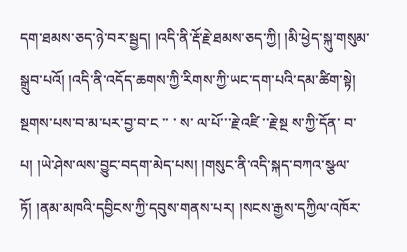དག་ཐམས་ཅད་ཉེ་བར་སྦྱད། །འདི་ནི་རྡོ་རྗེ་ཐམས་ཅད་ཀྱི། །མི་ཕྱེད་སྐུ་གསུམ་སྒྲུབ་པའོ། །འདི་ནི་འདོད་ཆགས་ཀྱི་རིགས་ཀྱི་ཡང་དག་པའི་དམ་ཚིག་སྟེ། སྔགས་པས་བ་མ་པར་བྱ་བ་ང ་་ ་ ས་ ལ་པོ་་་རྗེ་འཛི ་་རྗེ་སྔ ས་ཀྱི་དོན་ བ་པ། །ཡེ་ཤེས་ལས་བྱུང་བདག་མེད་པས། །གསུང་ནི་འདི་སྐད་བཀའ་སྩལ་ཏོ། །ནམ་མཁའི་དབྱིངས་ཀྱི་དབུས་གནས་པར། །སངས་རྒྱས་དཀྱིལ་འཁོར་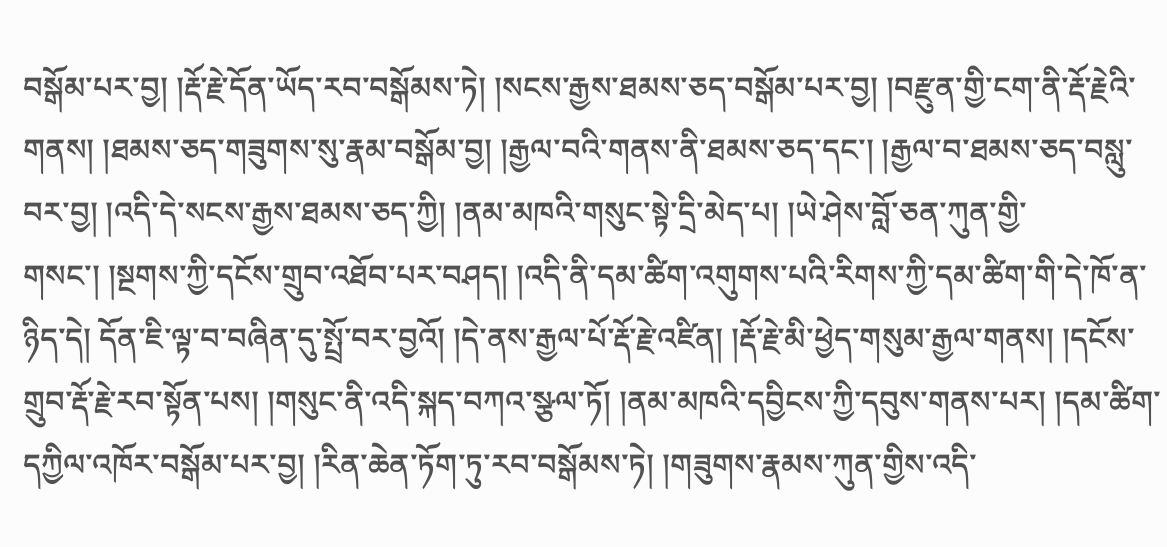བསྒོམ་པར་བྱ། །རྡོ་རྗེ་དོན་ཡོད་རབ་བསྒོམས་ཏེ། །སངས་རྒྱས་ཐམས་ཅད་བསྒོམ་པར་བྱ། །བརྫུན་གྱི་ངག་ནི་རྡོ་རྗེའི་གནས། །ཐམས་ཅད་གཟུགས་སུ་རྣམ་བསྒོམ་བྱ། །རྒྱལ་བའི་གནས་ནི་ཐམས་ཅད་དང་། །རྒྱལ་བ་ཐམས་ཅད་བསླུ་བར་བྱ། །འདི་དེ་སངས་རྒྱས་ཐམས་ཅད་ཀྱི། །ནམ་མཁའི་གསུང་སྟེ་དྲི་མེད་པ། །ཡེ་ཤེས་བློ་ཅན་ཀུན་གྱི་གསང་། །སྔགས་ཀྱི་དངོས་གྲུབ་འཐོབ་པར་བཤད། །འདི་ནི་དམ་ཚིག་འགུགས་པའི་རིགས་ཀྱི་དམ་ཚིག་གི་དེ་ཁོ་ན་ཉིད་དེ། དོན་ཇི་ལྟ་བ་བཞིན་དུ་སྤྲོ་བར་བྱའོ། །དེ་ནས་རྒྱལ་པོ་རྡོ་རྗེ་འཛིན། །རྡོ་རྗེ་མི་ཕྱེད་གསུམ་རྒྱལ་གནས། །དངོས་གྲུབ་རྡོ་རྗེ་རབ་སྟོན་པས། །གསུང་ནི་འདི་སྐད་བཀའ་སྩལ་ཏོ། །ནམ་མཁའི་དབྱིངས་ཀྱི་དབུས་གནས་པར། །དམ་ཚིག་དཀྱིལ་འཁོར་བསྒོམ་པར་བྱ། །རིན་ཆེན་ཏོག་ཏུ་རབ་བསྒོམས་ཏེ། །གཟུགས་རྣམས་ཀུན་གྱིས་འདི་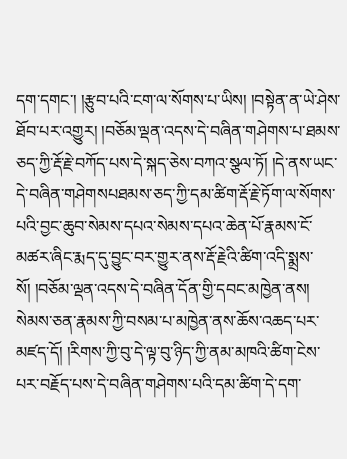དག་དགང་། །རྩུབ་པའི་ངག་ལ་སོགས་པ་ཡིས། །བསྟེན་ན་ཡེ་ཤེས་ཐོབ་པར་འགྱུར། །བཅོམ་ལྡན་འདས་དེ་བཞིན་གཤེགས་པ་ཐམས་ཅད་ཀྱི་རྡོ་རྗེ་བཀོད་པས་དེ་སྐད་ཅེས་བཀའ་སྩལ་ཏོ། །དེ་ནས་ཡང་དེ་བཞིན་གཤེགསཔཐམས་ཅད་ཀྱི་དམ་ཚིག་རྡོ་རྗེ་ཏོག་ལ་སོགས་པའི་བྱང་ཆུབ་སེམས་དཔའ་སེམས་དཔའ་ཆེན་པོ་རྣམས་ངོ་མཚར་ཞིང་རྨད་དུ་བྱུང་བར་གྱུར་ནས་རྡོ་རྗེའི་ཚིག་འདི་སྨྲས་སོ། །བཅོམ་ལྡན་འདས་དེ་བཞིན་དོན་གྱི་དབང་མཁྱེན་ནས། སེམས་ཅན་རྣམས་ཀྱི་བསམ་པ་མཁྱེན་ནས་ཆོས་འཆད་པར་མཛད་དོ། །རིགས་ཀྱི་བུ་དེ་ལྟ་བུ་ཉིད་ཀྱི་ནམ་མཁའི་ཚིག་ངེས་པར་བརྗོད་པས་དེ་བཞིན་གཤེགས་པའི་དམ་ཚིག་དེ་དག་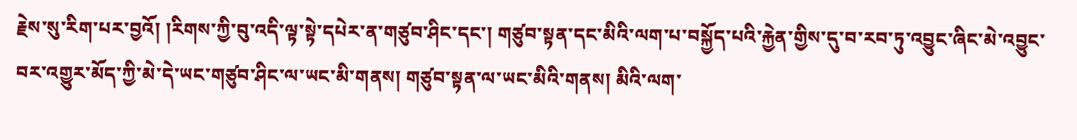རྗེས་སུ་རིག་པར་བྱའོ། །རིགས་ཀྱི་བུ་འདི་ལྟ་སྟེ་དཔེར་ན་གཙུབ་ཤིང་དང་། གཙུབ་སྟན་དང་མིའི་ལག་པ་བསྐྱོད་པའི་རྐྱེན་གྱིས་དུ་བ་རབ་ཏུ་འབྱུང་ཞིང་མེ་འབྱུང་བར་འགྱུར་མོད་ཀྱི་མེ་དེ་ཡང་གཙུབ་ཤིང་ལ་ཡང་མི་གནས། གཙུབ་སྟན་ལ་ཡང་མིའི་གནས། མིའི་ལག་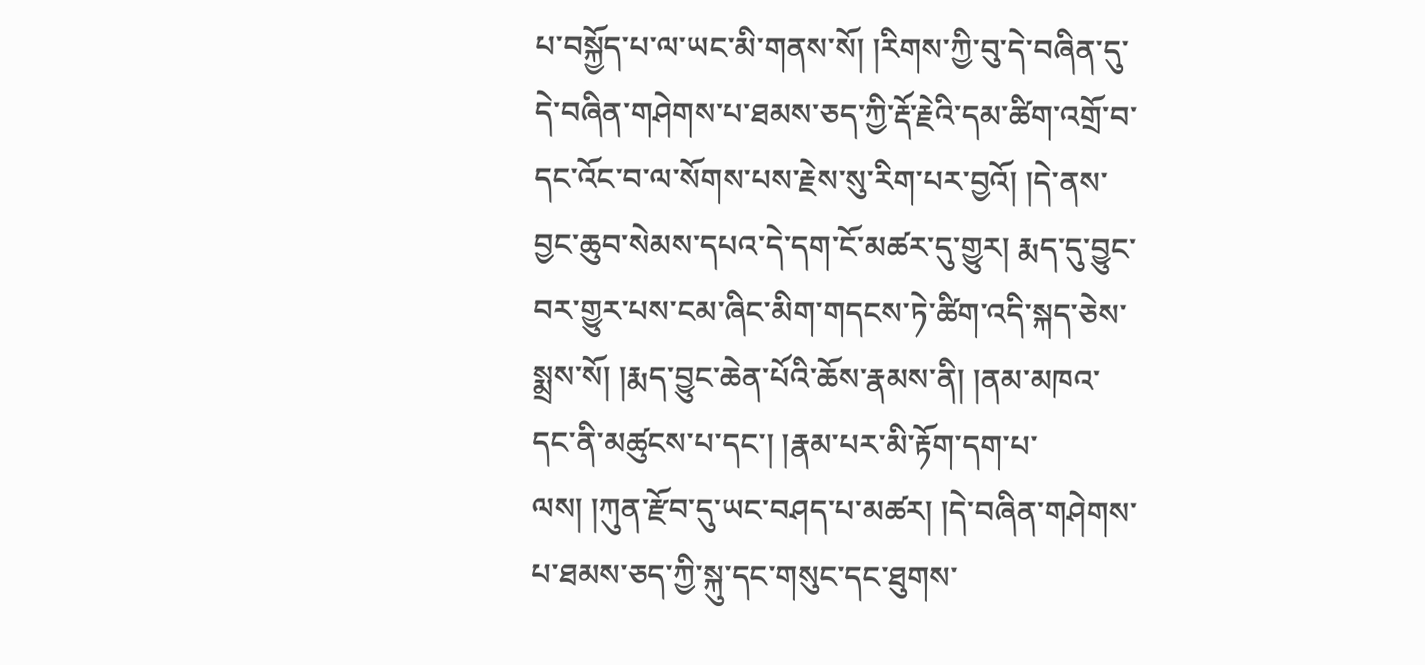པ་བསྐྱོད་པ་ལ་ཡང་མི་གནས་སོ། །རིགས་ཀྱི་བུ་དེ་བཞིན་དུ་དེ་བཞིན་གཤེགས་པ་ཐམས་ཅད་ཀྱི་རྡོ་རྗེའི་དམ་ཚིག་འགྲོ་བ་དང་འོང་བ་ལ་སོགས་པས་རྗེས་སུ་རིག་པར་བྱའོ། །དེ་ནས་བྱང་ཆུབ་སེམས་དཔའ་དེ་དག་ངོ་མཚར་དུ་གྱུར། རྨད་དུ་བྱུང་བར་གྱུར་པས་ངམ་ཞིང་མིག་གདངས་ཏེ་ཚིག་འདི་སྐད་ཅེས་སྨྲས་སོ། །རྨད་བྱུང་ཆེན་པོའི་ཆོས་རྣམས་ནི། །ནམ་མཁའ་དང་ནི་མཚུངས་པ་དང་། །རྣམ་པར་མི་རྟོག་དག་པ་ལས། །ཀུན་རྫོབ་དུ་ཡང་བཤད་པ་མཚར། །དེ་བཞིན་གཤེགས་པ་ཐམས་ཅད་ཀྱི་སྐུ་དང་གསུང་དང་ཐུགས་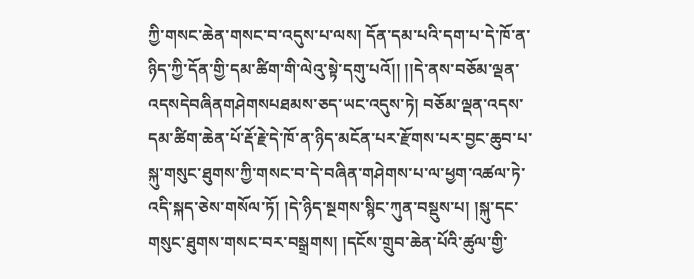ཀྱི་གསང་ཆེན་གསང་བ་འདུས་པ་ལས། དོན་དམ་པའི་དག་པ་དེ་ཁོ་ན་ཉིད་ཀྱི་དོན་གྱི་དམ་ཚིག་གི་ལེའུ་སྟེ་དགུ་པའོ།། །།དེ་ནས་བཅོམ་ལྡན་འདསདེབཞིནགཤེགསཔཐམས་ཅད་ཡང་འདུས་ཏེ། བཅོམ་ལྡན་འདས་དམ་ཚིག་ཆེན་པོ་རྡོ་རྗེ་དེ་ཁོ་ན་ཉིད་མངོན་པར་རྫོགས་པར་བྱང་ཆུབ་པ་སྐུ་གསུང་ཐུགས་ཀྱི་གསང་བ་དེ་བཞིན་གཤེགས་པ་ལ་ཕྱག་འཚལ་ཏེ་འདི་སྐད་ཅེས་གསོལ་ཏོ། །དེ་ཉིད་སྔགས་སྙིང་ཀུན་བསྡུས་པ། །སྐུ་དང་གསུང་ཐུགས་གསང་བར་བསྒྲགས། །དངོས་གྲུབ་ཆེན་པོའི་ཚུལ་གྱི་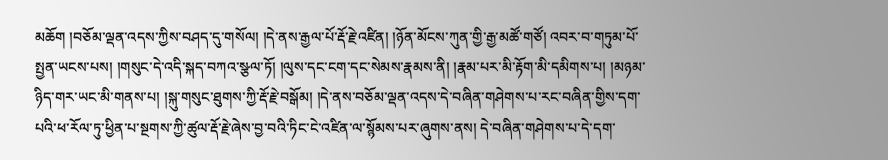མཆོག །བཅོམ་ལྡན་འདས་ཀྱིས་བཤད་དུ་གསོལ། །དེ་ནས་རྒྱལ་པོ་རྡོ་རྗེ་འཛིན། །ཉོན་མོངས་ཀུན་གྱི་རྒྱ་མཚོ་གཙོ། འབར་བ་གཏུམ་པོ་སྤྱན་ཡངས་པས། །གསུང་དེ་འདི་སྐད་བཀའ་སྩལ་ཏོ། །ལུས་དང་ངག་དང་སེམས་རྣམས་ནི། །རྣམ་པར་མི་རྟོག་མི་དམིགས་པ། །མཉམ་ཉིད་གར་ཡང་མི་གནས་པ། །སྐུ་གསུང་ཐུགས་ཀྱི་རྡོ་རྗེ་བསྒོམ། །དེ་ནས་བཅོམ་ལྡན་འདས་དེ་བཞིན་གཤེགས་པ་རང་བཞིན་གྱིས་དག་པའི་ཕ་རོལ་ཏུ་ཕྱིན་པ་སྔགས་ཀྱི་ཚུལ་རྡོ་རྗེ་ཞེས་བྱ་བའི་ཏིང་ངེ་འཛིན་ལ་སྙོམས་པར་ཞུགས་ནས། དེ་བཞིན་གཤེགས་པ་དེ་དག་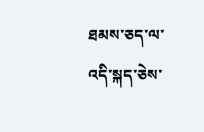ཐམས་ཅད་ལ་འདི་སྐད་ཅེས་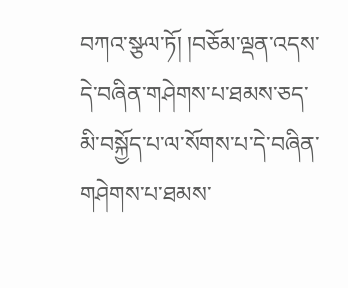བཀའ་སྩལ་ཏོ། །བཅོམ་ལྡན་འདས་དེ་བཞིན་གཤེགས་པ་ཐམས་ཅད་མི་བསྐྱོད་པ་ལ་སོགས་པ་དེ་བཞིན་གཤེགས་པ་ཐམས་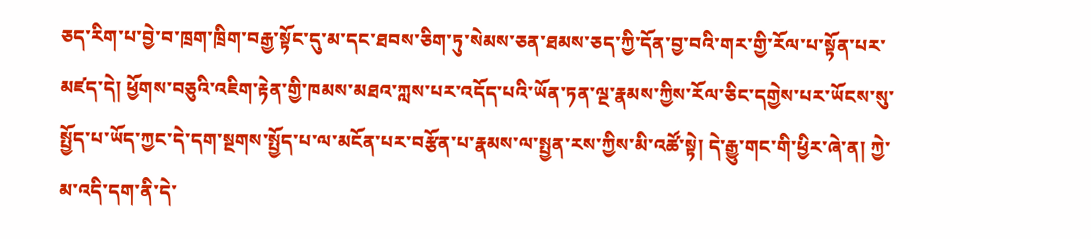ཅད་རིག་པ་བྱེ་བ་ཁྲག་ཁྲིག་བརྒྱ་སྟོང་དུ་མ་དང་ཐབས་ཅིག་ཏུ་སེམས་ཅན་ཐམས་ཅད་ཀྱི་དོན་བྱ་བའི་གར་གྱི་རོལ་པ་སྟོན་པར་མཛད་དེ། ཕྱོགས་བཅུའི་འཇིག་རྟེན་གྱི་ཁམས་མཐའ་ཀླས་པར་འདོད་པའི་ཡོན་ཏན་ལྔ་རྣམས་ཀྱིས་རོལ་ཅིང་དགྱེས་པར་ཡོངས་སུ་སྤྱོད་པ་ཡོད་ཀྱང་དེ་དག་སྔགས་སྤྱོད་པ་ལ་མངོན་པར་བརྩོན་པ་རྣམས་ལ་སྤྱན་རས་ཀྱིས་མི་འཚོ་སྟེ། དེ་རྒྱུ་གང་གི་ཕྱིར་ཞེ་ན། ཀྱེ་མ་འདི་དག་ནི་དེ་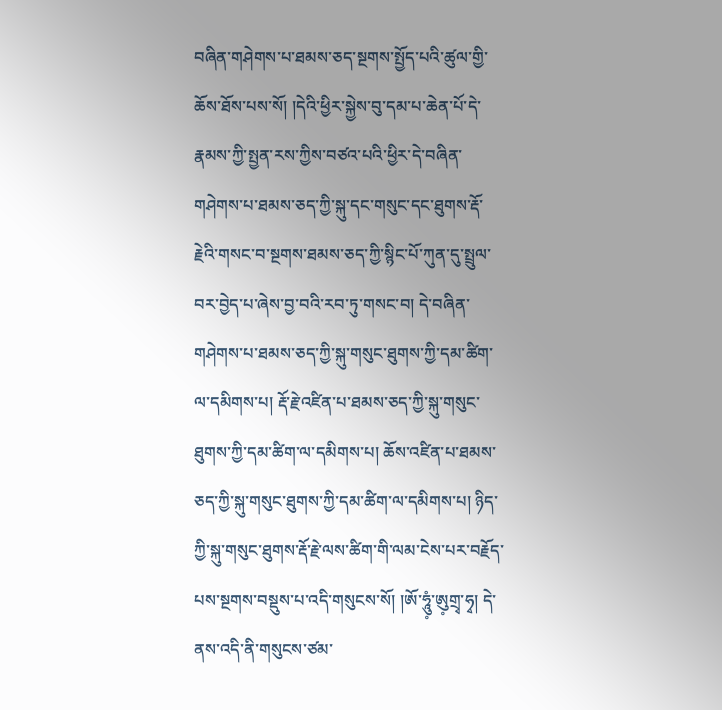བཞིན་གཤེགས་པ་ཐམས་ཅད་སྔགས་སྤྱོད་པའི་ཚུལ་གྱི་ཆོས་ཐོས་པས་སོ། །དེའི་ཕྱིར་སྐྱེས་བུ་དམ་པ་ཆེན་པོ་དེ་རྣམས་ཀྱི་སྤྱན་རས་ཀྱིས་བཙའ་པའི་ཕྱིར་དེ་བཞིན་གཤེགས་པ་ཐམས་ཅད་ཀྱི་སྐུ་དང་གསུང་དང་ཐུགས་རྡོ་རྗེའི་གསང་བ་སྔགས་ཐམས་ཅད་ཀྱི་སྙིང་པོ་ཀུན་དུ་སྤྲུལ་བར་བྱེད་པ་ཞེས་བྱ་བའི་རབ་ཏུ་གསང་བ། དེ་བཞིན་གཤེགས་པ་ཐམས་ཅད་ཀྱི་སྐུ་གསུང་ཐུགས་ཀྱི་དམ་ཚིག་ལ་དམིགས་པ། རྡོ་རྗེ་འཛིན་པ་ཐམས་ཅད་ཀྱི་སྐུ་གསུང་ཐུགས་ཀྱི་དམ་ཚིག་ལ་དམིགས་པ། ཆོས་འཛིན་པ་ཐམས་ཅད་ཀྱི་སྐུ་གསུང་ཐུགས་ཀྱི་དམ་ཚིག་ལ་དམིགས་པ། ཉིད་ཀྱི་སྐུ་གསུང་ཐུགས་རྡོ་རྗེ་ལས་ཚིག་གི་ལམ་ངེས་པར་བརྗོད་པས་སྔགས་བསྡུས་པ་འདི་གསུངས་སོ། །ཨོ་ཧཱུཾ༷་ཨུ༷གྲྭ་ཧྭ། དེ་ནས་འདི་ནི་གསུངས་ཙམ་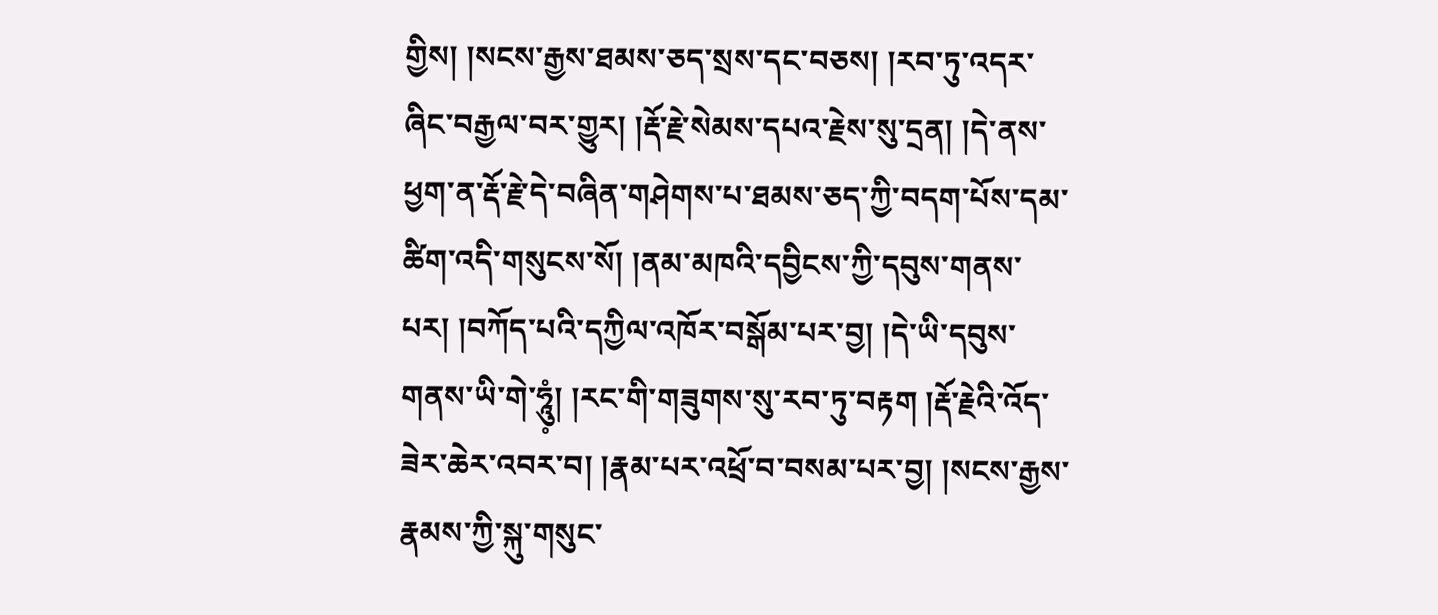གྱིས། །སངས་རྒྱས་ཐམས་ཅད་སྲས་དང་བཅས། །རབ་ཏུ་འདར་ཞིང་བརྒྱལ་བར་གྱུར། །རྡོ་རྗེ་སེམས་དཔའ་རྗེས་སུ་དྲན། །དེ་ནས་ཕྱག་ན་རྡོ་རྗེ་དེ་བཞིན་གཤེགས་པ་ཐམས་ཅད་ཀྱི་བདག་པོས་དམ་ཚིག་འདི་གསུངས་སོ། །ནམ་མཁའི་དབྱིངས་ཀྱི་དབུས་གནས་པར། །བཀོད་པའི་དཀྱིལ་འཁོར་བསྒོམ་པར་བྱ། །དེ་ཡི་དབུས་གནས་ཡི་གེ་ཧཱུཾ༷། །རང་གི་གཟུགས་སུ་རབ་ཏུ་བརྟག །རྡོ་རྗེའི་འོད་ཟེར་ཆེར་འབར་བ། །རྣམ་པར་འཕྲོ་བ་བསམ་པར་བྱ། །སངས་རྒྱས་རྣམས་ཀྱི་སྐུ་གསུང་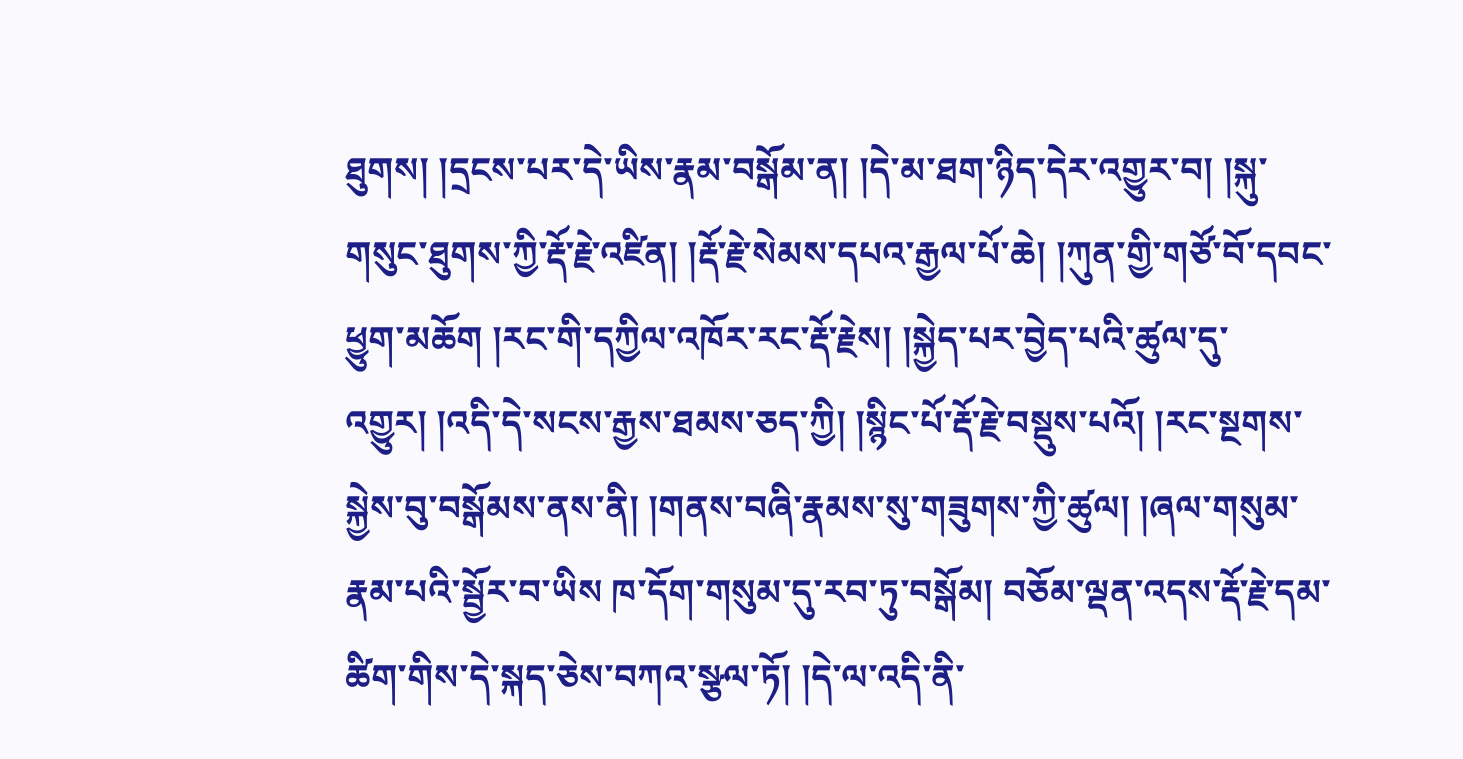ཐུགས། །དྲངས་པར་དེ་ཡིས་རྣམ་བསྒོམ་ན། །དེ་མ་ཐག་ཉིད་དེར་འགྱུར་བ། །སྐུ་གསུང་ཐུགས་ཀྱི་རྡོ་རྗེ་འཛིན། །རྡོ་རྗེ་སེམས་དཔའ་རྒྱལ་པོ་ཆེ། །ཀུན་གྱི་གཙོ་བོ་དབང་ཕྱུག་མཆོག །རང་གི་དཀྱིལ་འཁོར་རང་རྡོ་རྗེས། །སྐྱེད་པར་བྱེད་པའི་ཚུལ་དུ་འགྱུར། །འདི་དེ་སངས་རྒྱས་ཐམས་ཅད་ཀྱི། །སྙིང་པོ་རྡོ་རྗེ་བསྡུས་པའོ། །རང་སྔགས་སྐྱེས་བུ་བསྒོམས་ནས་ནི། །གནས་བཞི་རྣམས་སུ་གཟུགས་ཀྱི་ཚུལ། །ཞལ་གསུམ་རྣམ་པའི་སྦྱོར་བ་ཡིས ཁ་དོག་གསུམ་དུ་རབ་ཏུ་བསྒོམ། བཅོམ་ལྡན་འདས་རྡོ་རྗེ་དམ་ཚིག་གིས་དེ་སྐད་ཅེས་བཀའ་སྩལ་ཏོ། །དེ་ལ་འདི་ནི་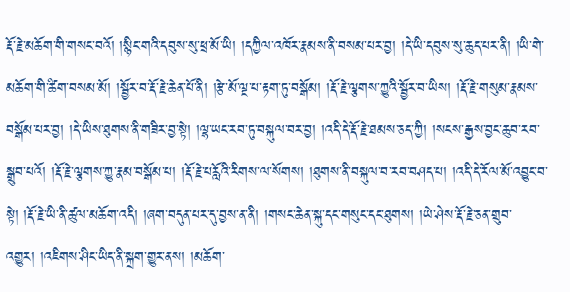རྡོ་རྗེ་མཆོག་གི་གསང་བའོ། །སྙིང་གའི་དབུས་སུ་ཕྲ་མོ་ཡི། །དཀྱིལ་འཁོར་རྣམས་ནི་བསམ་པར་བྱ། །དེ་ཡི་དབུས་སུ་ཆུད་པར་ནི། །ཡི་གེ་མཆོག་གི་ཚིག་བསམ་མོ། །སྦྱོར་བ་རྡོ་རྗེ་ཆེན་པོ་ནི། །རྩེ་མོ་ལྔ་པ་རྟག་ཏུ་བསྒོམ། །རྡོ་རྗེ་ལྕགས་ཀྱུའི་སྦྱོར་བ་ཡིས། །རྡོ་རྗེ་གསུམ་རྣམས་བསྒོམ་པར་བྱ། །དེ་ཡིས་ཐུགས་ནི་གཟིར་བྱ་སྟེ། །ལྷ་ཡང་རབ་ཏུ་བསྐུལ་བར་བྱ། །འདི་དེ་རྡོ་རྗེ་ཐམས་ཅད་ཀྱི། །སངས་རྒྱས་བྱང་ཆུབ་རབ་སྒྲུབ་པའོ། །རྡོ་རྗེ་ལྕགས་ཀྱུ་རྣམ་བསྒོམ་པ། །རྡོ་རྗེ་པརློའི་རིགས་ལ་སོགས། །ཐུགས་ནི་བསྐུལ་བ་རབ་བཤད་པ། །འདི་དེ་རོལ་མོ་འབྱུང་བ་སྟེ། །རྡོ་རྗེ་ཡི་ནི་ཚུལ་མཆོག་འདི། །ཞག་བདུན་པར་དུ་བྱས་ན་ནི། །གསང་ཆེན་སྐུ་དང་གསུང་དང་ཐུགས། །ཡེ་ཤེས་རྡོ་རྗེ་ཅན་གྲུབ་འགྱུར། །འཇིགས་ཤིང་ཡིད་ནི་སྐྲག་གྱུར་ནས། །མཆོག་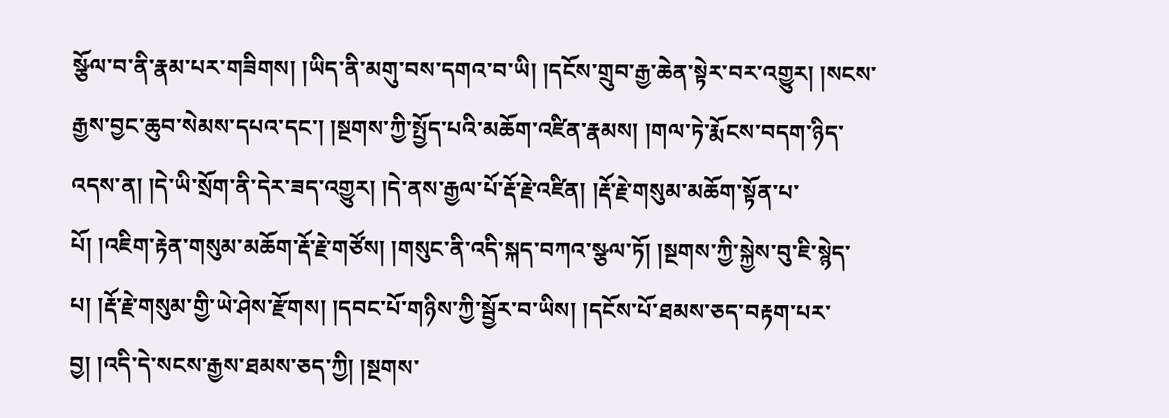སྩོལ་བ་ནི་རྣམ་པར་གཟིགས། །ཡིད་ནི་མགུ་བས་དགའ་བ་ཡི། །དངོས་གྲུབ་རྒྱ་ཆེན་སྟེར་བར་འགྱུར། །སངས་རྒྱས་བྱང་ཆུབ་སེམས་དཔའ་དང་། །སྔགས་ཀྱི་སྤྱོད་པའི་མཆོག་འཛིན་རྣམས། །གལ་ཏེ་རྨོངས་བདག་ཉིད་འདས་ན། །དེ་ཡི་སྲོག་ནི་དེར་ཟད་འགྱུར། །དེ་ནས་རྒྱལ་པོ་རྡོ་རྗེ་འཛིན། །རྡོ་རྗེ་གསུམ་མཆོག་སྟོན་པ་པོ། །འཇིག་རྟེན་གསུམ་མཆོག་རྡོ་རྗེ་གཙོས། །གསུང་ནི་འདི་སྐད་བཀའ་སྩལ་ཏོ། །སྔགས་ཀྱི་སྐྱེས་བུ་ཇི་སྙེད་པ། །རྡོ་རྗེ་གསུམ་གྱི་ཡེ་ཤེས་རྫོགས། །དབང་པོ་གཉིས་ཀྱི་སྦྱོར་བ་ཡིས། །དངོས་པོ་ཐམས་ཅད་བརྟག་པར་བྱ། །འདི་དེ་སངས་རྒྱས་ཐམས་ཅད་ཀྱི། །སྔགས་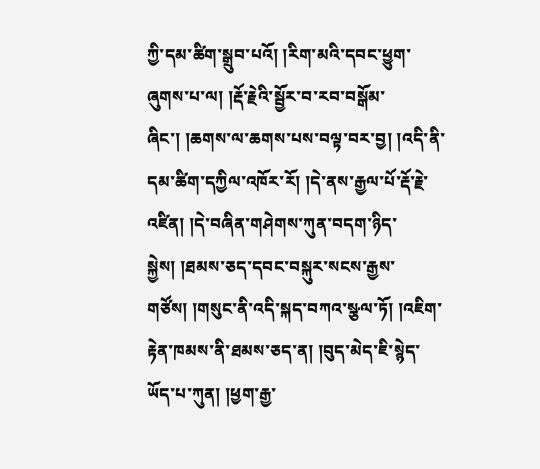ཀྱི་དམ་ཚིག་སྒྲུབ་པའོ། །རིག་མའི་དབང་ཕྱུག་ཞུགས་པ་ལ། །རྡོ་རྗེའི་སྦྱོར་བ་རབ་བསྒོམ་ཞིང་། །ཆགས་ལ་ཆགས་པས་བལྟ་བར་བྱ། །འདི་ནི་དམ་ཚིག་དཀྱིལ་འཁོར་རོ། །དེ་ནས་རྒྱལ་པོ་རྡོ་རྗེ་འཛིན། །དེ་བཞིན་གཤེགས་ཀུན་བདག་ཉིད་སྐྱེས། །ཐམས་ཅད་དབང་བསྐུར་སངས་རྒྱས་གཙོས། །གསུང་ནི་འདི་སྐད་བཀའ་སྩལ་ཏོ། །འཇིག་རྟེན་ཁམས་ནི་ཐམས་ཅད་ན། །བུད་མེད་ཇི་སྙེད་ཡོད་པ་ཀུན། །ཕྱག་རྒྱ་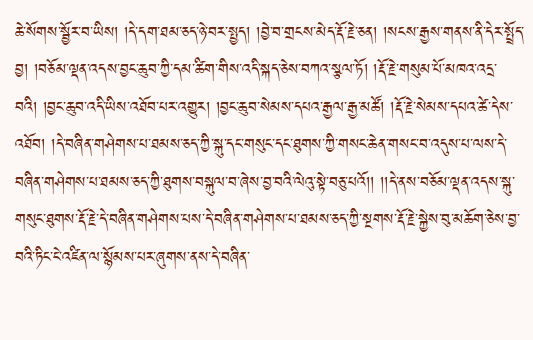ཆེ་སོགས་སྦྱོར་བ་ཡིས། །དེ་དག་ཐམ་ཅད་ཉེ་བར་སྤྱད། །བྱེ་བ་གྲངས་མེད་རྡོ་རྗེ་ཅན། །སངས་རྒྱས་གནས་ནི་དེར་སྤྲོད་བྱ། །བཅོམ་ལྡན་འདས་བྱང་ཆུབ་ཀྱི་དམ་ཚིག་གིས་འདི་སྐད་ཅེས་བཀའ་སྩལ་ཏོ། །རྡོ་རྗེ་གསུམ་པོ་མཁའ་འདྲ་བའི། །བྱང་ཆུབ་འདི་ཡིས་འཐོབ་པར་འགྱུར། །བྱང་ཆུབ་སེམས་དཔའ་རྒྱལ་རྒྱ་མཚོ། །རྡོ་རྗེ་སེམས་དཔའ་ཚེ་དེས་འཐོབ། །དེ་བཞིན་གཤེགས་པ་ཐམས་ཅད་ཀྱི་སྐུ་དང་གསུང་དང་ཐུགས་ཀྱི་གསང་ཆེན་གསང་བ་འདུས་པ་ལས་དེ་བཞིན་གཤེགས་པ་ཐམས་ཅད་ཀྱི་ཐུགས་བསྐུལ་བ་ཞེས་བྱ་བའི་ལེའུ་སྟེ་བཅུ་པའོ།། །།དེ་ནས་བཅོམ་ལྡན་འདས་སྐུ་གསུང་ཐུགས་རྡོ་རྗེ་དེ་བཞིན་གཤེགས་པས་དེ་བཞིན་གཤེགས་པ་ཐམས་ཅད་ཀྱི་སྔགས་རྡོ་རྗེ་སྐྱེས་བུ་མཆོག་ཅེས་བྱ་བའི་ཏིང་ངེ་འཛིན་ལ་སྙོམས་པར་ཞུགས་ནས་དེ་བཞིན་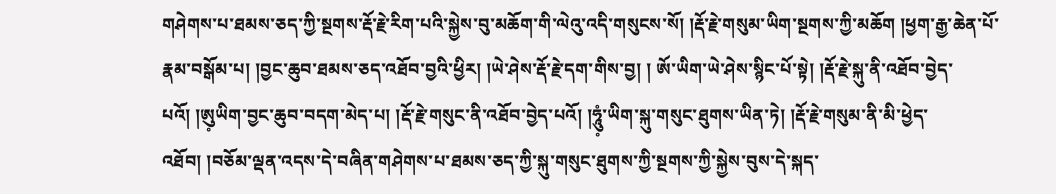གཤེགས་པ་ཐམས་ཅད་ཀྱི་སྔགས་རྡོ་རྗེ་རིག་པའི་སྐྱེས་བུ་མཆོག་གི་ལེའུ་འདི་གསུངས་སོ། །རྡོ་རྗེ་གསུམ་ཡིག་སྔགས་ཀྱི་མཆོག །ཕྱག་རྒྱ་ཆེན་པོ་རྣམ་བསྒོམ་པ། །བྱང་ཆུབ་ཐམས་ཅད་འཐོབ་བྱའི་ཕྱིར། །ཡེ་ཤེས་རྡོ་རྗེ་དག་གིས་བྱ། ། ཨོ་ཡིག་ཡེ་ཤེས་སྙིང་པོ་སྟེ། །རྡོ་རྗེ་སྐུ་ནི་འཐོབ་བྱེད་པའོ། །ཨུ༷ཡིག་བྱང་ཆུབ་བདག་མེད་པ། །རྡོ་རྗེ་གསུང་ནི་འཐོབ་བྱེད་པའོ། །ཧཱུཾ༷་ཡིག་སྐུ་གསུང་ཐུགས་ཡིན་ཏེ། །རྡོ་རྗེ་གསུམ་ནི་མི་ཕྱེད་འཐོབ། །བཅོམ་ལྡན་འདས་དེ་བཞིན་གཤེགས་པ་ཐམས་ཅད་ཀྱི་སྐུ་གསུང་ཐུགས་ཀྱི་སྔགས་ཀྱི་སྐྱེས་བུས་དེ་སྐད་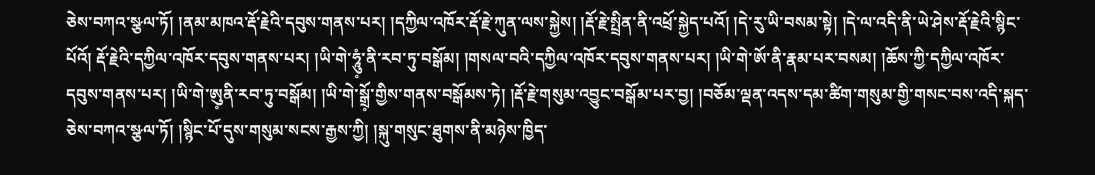ཅེས་བཀའ་སྩལ་ཏོ། །ནམ་མཁའ་རྡོ་རྗེའི་དབུས་གནས་པར། །དཀྱིལ་འཁོར་རྡོ་རྗེ་ཀུན་ལས་སྐྱེས། །རྡོ་རྗེ་སྤྲིན་ནི་འཕྲོ་སྐྱེད་པའོ། །དེ་རུ་ཡི་བསམ་སྟེ། །དེ་ལ་འདི་ནི་ཡེ་ཤེས་རྡོ་རྗེའི་སྙིང་པོའོ། རྡོ་རྗེའི་དཀྱིལ་འཁོར་དབུས་གནས་པར། །ཡི་གེ་ཧཱུཾ༷་ནི་རབ་ཏུ་བསྒོམ། །གསལ་བའི་དཀྱིལ་འཁོར་དབུས་གནས་པར། །ཡི་གེ་ཨོ་ནི་རྣམ་པར་བསམ། །ཆོས་ཀྱི་དཀྱིལ་འཁོར་དབུས་གནས་པར། །ཡི་གེ་ཨུ༷ནི་རབ་ཏུ་བསྒོམ། །ཡི་གེ་སྒྲོ༷་གྱིས་གནས་བསྒོམས་ཏེ། །རྡོ་རྗེ་གསུམ་འབྱུང་བསྒོམ་པར་བྱ། །བཅོམ་ལྡན་འདས་དམ་ཚིག་གསུམ་གྱི་གསང་བས་འདི་སྐད་ཅེས་བཀའ་སྩལ་ཏོ། །སྙིང་པོ་དུས་གསུམ་སངས་རྒྱས་ཀྱི། །སྐུ་གསུང་ཐུགས་ནི་མཉེས་ཁྱིད་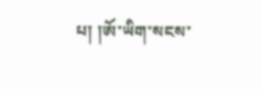པ། །ཨོ་ཡིག་སངས་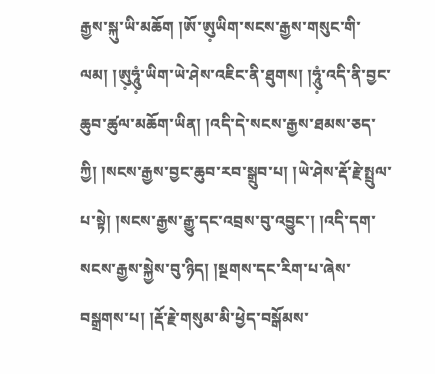རྒྱས་སྐུ་ཡི་མཆོག །ཨོ་ཨུ༷ཡིག་སངས་རྒྱས་གསུང་གི་ལམ། །ཨུ༷ཧཱུཾ༷་ཡིག་ཡེ་ཤེས་འཇིང་ནི་ཐུགས། །ཧཱུཾ༷་འདི་ནི་བྱང་ཆུབ་ཚུལ་མཆོག་ཡིན། །འདི་དེ་སངས་རྒྱས་ཐམས་ཅད་ཀྱི། །སངས་རྒྱས་བྱང་ཆུབ་རབ་སྒྲུབ་པ། །ཡེ་ཤེས་རྡོ་རྗེ་སྤྲུལ་པ་སྟེ། །སངས་རྒྱས་རྒྱུ་དང་འབྲས་བུ་འབྱུང་། །འདི་དག་སངས་རྒྱས་སྐྱེས་བུ་ཉིད། །སྔགས་དང་རིག་པ་ཞེས་བསྒྲགས་པ། །རྡོ་རྗེ་གསུམ་མི་ཕྱེད་བསྒོམས་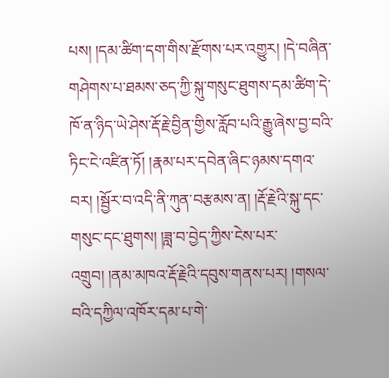པས། །དམ་ཚིག་དག་གིས་རྫོགས་པར་འགྱུར། །དེ་བཞིན་གཤེགས་པ་ཐམས་ཅད་ཀྱི་སྐུ་གསུང་ཐུགས་དམ་ཚིག་དེ་ཁོ་ན་ཉིད་ཡེ་ཤེས་རྡོ་རྗེ་བྱིན་གྱིས་རློབ་པའི་རྒྱུ་ཞེས་བྱ་བའི་ཏིང་ངེ་འཛིན་ཏོ། །རྣམ་པར་དབེན་ཞིང་ཉམས་དགའ་བར། །སྦྱོར་བ་འདི་ནི་ཀུན་བརྩམས་ན། །རྡོ་རྗེའི་སྐུ་དང་གསུང་དང་ཐུགས། །ཟླ་བ་བྱེད་ཀྱིས་ངེས་པར་འགྲུབ། །ནམ་མཁའ་རྡོ་རྗེའི་དབུས་གནས་པར། །གསལ་བའི་དཀྱིལ་འཁོར་དམ་པ་གེ་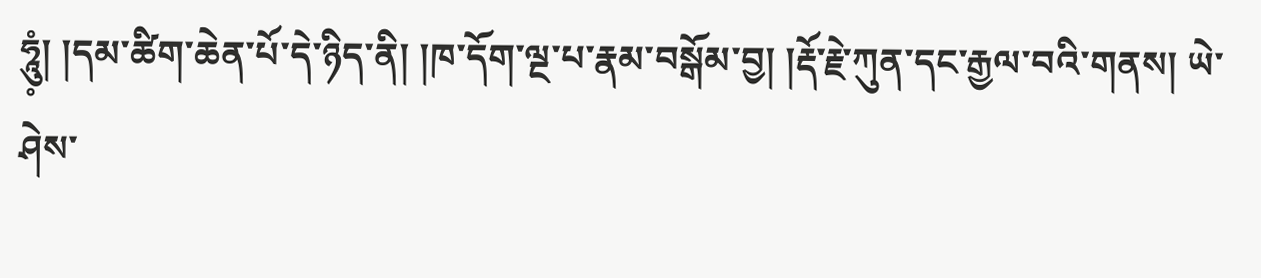ཧཱུཾ༷། །དམ་ཚིག་ཆེན་པོ་དེ་ཉིད་ནི། །ཁ་དོག་ལྔ་པ་རྣམ་བསྒོམ་བྱ། །རྡོ་རྗེ་ཀུན་དང་རྒྱལ་བའི་གནས། ཡེ་ཤེས་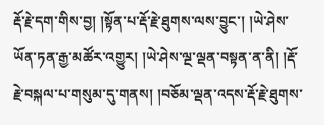རྡོ་རྗེ་དག་གིས་བྱ། །སྟོན་པ་རྡོ་རྗེ་ཐུགས་ལས་བྱུང་། །ཡེ་ཤེས་ཡོན་ཏན་རྒྱ་མཚོར་འགྱུར། །ཡེ་ཤེས་ལྔ་ལྡན་བསྟན་ན་ནི། །རྡོ་རྗེ་བསྐལ་པ་གསུམ་དུ་གནས། །བཅོམ་ལྡན་འདས་རྡོ་རྗེ་ཐུགས་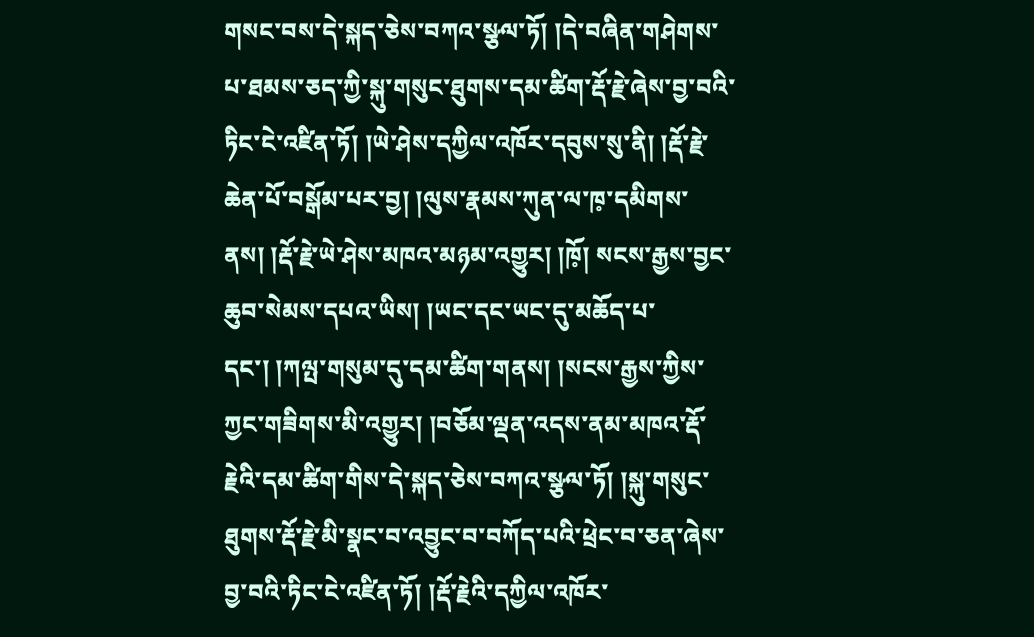གསང་བས་དེ་སྐད་ཅེས་བཀའ་སྩལ་ཏོ། །དེ་བཞིན་གཤེགས་པ་ཐམས་ཅད་ཀྱི་སྐུ་གསུང་ཐུགས་དམ་ཚིག་རྡོ་རྗེ་ཞེས་བྱ་བའི་ཏིང་ངེ་འཛིན་ཏོ། །ཡེ་ཤེས་དཀྱིལ་འཁོར་དབུས་སུ་ནི། །རྡོ་རྗེ་ཆེན་པོ་བསྒོམ་པར་བྱ། །ལུས་རྣམས་ཀུན་ལ་ཁ༷་དམིགས་ནས། །རྡོ་རྗེ་ཡེ་ཤེས་མཁའ་མཉམ་འགྱུར། །ཁོ༷། སངས་རྒྱས་བྱང་ཆུབ་སེམས་དཔའ་ཡིས། །ཡང་དང་ཡང་དུ་མཆོད་པ་དང་། །ཀལྤ་གསུམ་དུ་དམ་ཚིག་གནས། །སངས་རྒྱས་ཀྱིས་ཀྱང་གཟིགས་མི་འགྱུར། །བཅོམ་ལྡན་འདས་ནམ་མཁའ་རྡོ་རྗེའི་དམ་ཚིག་གིས་དེ་སྐད་ཅེས་བཀའ་སྩལ་ཏོ། །སྐུ་གསུང་ཐུགས་རྡོ་རྗེ་མི་སྣང་བ་འབྱུང་བ་བཀོད་པའི་ཕྲེང་བ་ཅན་ཞེས་བྱ་བའི་ཏིང་ངེ་འཛིན་ཏོ། །རྡོ་རྗེའི་དཀྱིལ་འཁོར་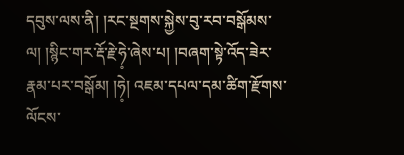དབུས་ལས་ནི། །རང་སྔགས་སྐྱེས་བུ་རབ་བསྒོམས་ལ། །སྙིང་གར་རྡོ་རྗེ་ཧེ༷་ཞེས་པ། །བཞག་སྟེ་འོད་ཟེར་རྣམ་པར་བསྒོམ། །ཧེ༷། འཇམ་དཔལ་དམ་ཚིག་རྫོགས་ལོངས་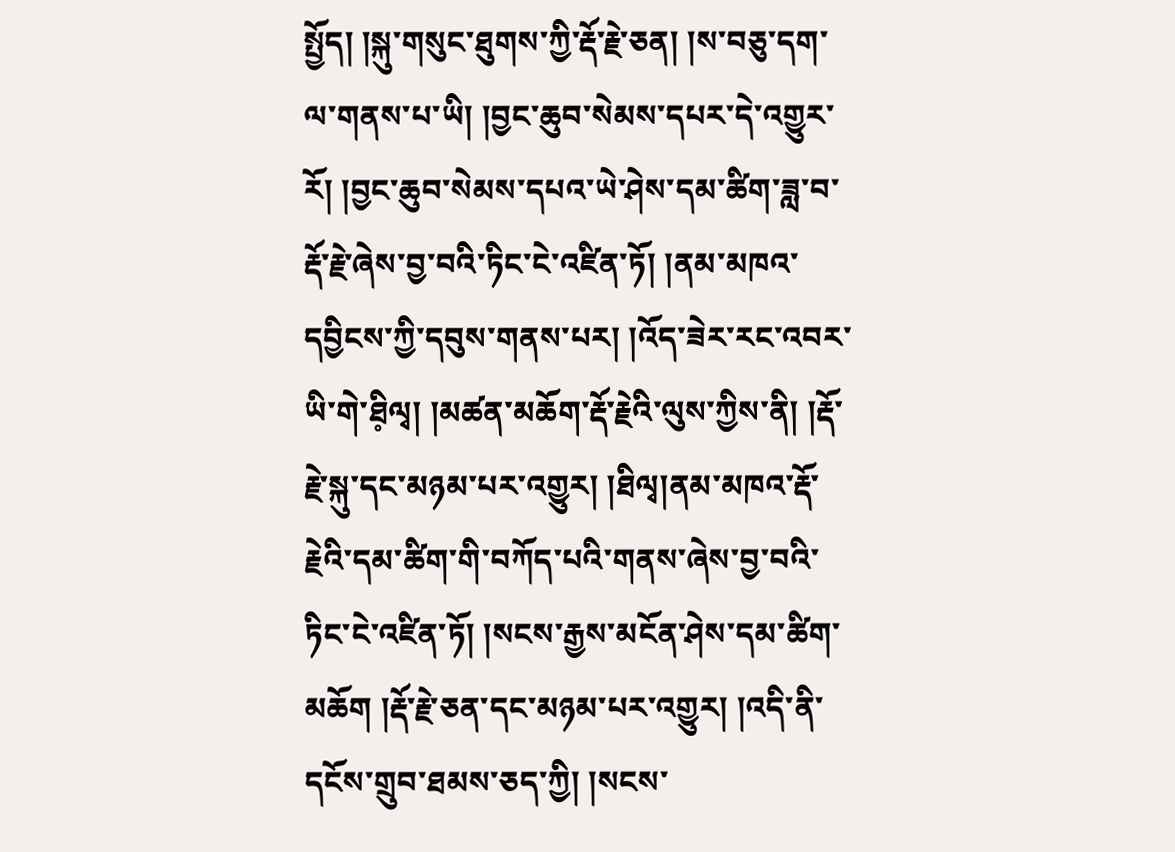སྤྱོད། །སྐུ་གསུང་ཐུགས་ཀྱི་རྡོ་རྗེ་ཅན། །ས་བཅུ་དག་ལ་གནས་པ་ཡི། །བྱང་ཆུབ་སེམས་དཔར་དེ་འགྱུར་རོ། །བྱང་ཆུབ་སེམས་དཔའ་ཡེ་ཤེས་དམ་ཚིག་ཟླ་བ་རྡོ་རྗེ་ཞེས་བྱ་བའི་ཏིང་ངེ་འཛིན་ཏོ། །ནམ་མཁའ་དབྱིངས་ཀྱི་དབུས་གནས་པར། །འོད་ཟེར་རང་འབར་ཡི་གེ་ཐི༷ལྭ། །མཚན་མཆོག་རྡོ་རྗེའི་ལུས་ཀྱིས་ནི། །རྡོ་རྗེ་སྐུ་དང་མཉམ་པར་འགྱུར། །ཐིལྭ།ནམ་མཁའ་རྡོ་རྗེའི་དམ་ཚིག་གི་བཀོད་པའི་གནས་ཞེས་བྱ་བའི་ཏིང་ངེ་འཛིན་ཏོ། །སངས་རྒྱས་མངོན་ཤེས་དམ་ཚིག་མཆོག །རྡོ་རྗེ་ཅན་དང་མཉམ་པར་འགྱུར། །འདི་ནི་དངོས་གྲུབ་ཐམས་ཅད་ཀྱི། །སངས་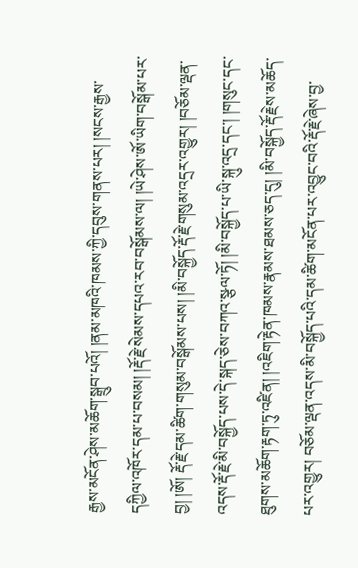རྒྱས་མངོན་ཤེས་མཆོག་སྒྲུབ་པའོ། །ནམ་མཁའི་ཁམས་ཀྱི་དབུས་གནས་པར། །སངས་རྒྱས་དཀྱིལ་འཁོར་དམ་པ་བསམ། །རྡོ་རྗེ་སེམས་དཔའ་རབ་བསྒོམས་ལ། །ཡེ་ཤེས་ཨོ་ཡིག་བསྒོམ་པར་བྱ། །ཨོ། རྡོ་རྗེ་དམ་ཚིག་གསུམ་བསྒོམས་པས། །མི་བསྐྱོད་རྡོ་རྗེ་གསུམ་འདྲར་འགྱུར། །བཅོམ་ལྡན་འདས་རྡོ་རྗེ་མི་བསྐྱོད་པས་དེ་སྐད་ཅེས་བཀའ་སྩལ་ཏོ། །མི་བསྐྱོད་པ་ཡི་སྐུ་འདྲ་དང་། །གསུང་དང་ཐུགས་མཆོག་རྟག་ཏུ་འཛིན། །འཇིག་རྟེན་ཁམས་རྣམས་ཐམས་ཅད་དུ། །མི་བསྐྱོད་རྡོ་རྗེས་མཆོད་པར་འགྱུར། བཅོམ་ལྡན་འདས་མི་བསྐྱོད་པའི་དམ་ཚིག་མངོན་པར་འབྱུང་བའི་རྡོ་རྗེ་ཞེས་བྱ་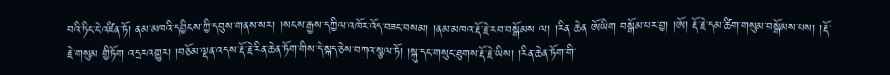བའི་ཏིང་ངེ་འཛིན་ཏོ། ནམ་མཁའི་དབྱིངས་ཀྱི་དབུས་གནས་སར། །སངས་རྒྱས་དཀྱིལ་འཁོར་འོད་བཟང་བསམ། །ནམ་མཁའ་རྡོ་རྗེ་རབ་བསྒོམས ལ། །རིན ཆེན ཨོཡིག བསྒོམ་པར་བྱ། །ཨོ། རྡོ་རྗེ་དམ་ཚིག་གསུམ་བསྒོམས་པས། །རྡོ་རྗེ་གསུམ གྱིཏོག འདྲརའགྱུར། །བཅོམ་ལྡན་འདས་རྡོ་རྗེ་རིན་ཆེན་ཏོག་གིས་དེ་སྐད་ཅེས་བཀའ་སྩལ་ཏོ། །སྐུ་དང་གསུང་ཐུགས་རྡོ་རྗེ་ཡིས། །རིན་ཆེན་ཏོག་གི་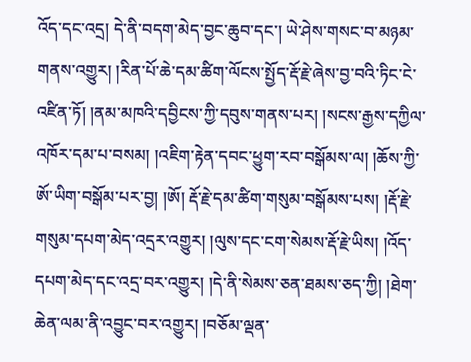འོད་དང་འདྲ། དེ་ནི་བདག་མེད་བྱང་ཆུབ་དང་། ཡེ་ཤེས་གསང་བ་མཉམ་གནས་འགྱུར། །རིན་པོ་ཆེ་དམ་ཚིག་ལོངས་སྤྱོད་རྡོ་རྗེ་ཞེས་བྱ་བའི་ཏིང་ངེ་འཛིན་ཏོ། །ནམ་མཁའི་དབྱིངས་ཀྱི་དབུས་གནས་པར། །སངས་རྒྱས་དཀྱིལ་འཁོར་དམ་པ་བསམ། །འཇིག་རྟེན་དབང་ཕྱུག་རབ་བསྒོམས་ལ། །ཆོས་ཀྱི་ཨོ་ཡིག་བསྒོམ་པར་བྱ། །ཨོ། རྡོ་རྗེ་དམ་ཚིག་གསུམ་བསྒོམས་པས། །རྡོ་རྗེ་གསུམ་དཔག་མེད་འདྲར་འགྱུར། །ལུས་དང་ངག་སེམས་རྡོ་རྗེ་ཡིས། །འོད་དཔག་མེད་དང་འདྲ་བར་འགྱུར། །དེ་ནི་སེམས་ཅན་ཐམས་ཅད་ཀྱི། །ཐེག་ཆེན་ལམ་ནི་འབྱུང་བར་འགྱུར། །བཅོམ་ལྡན་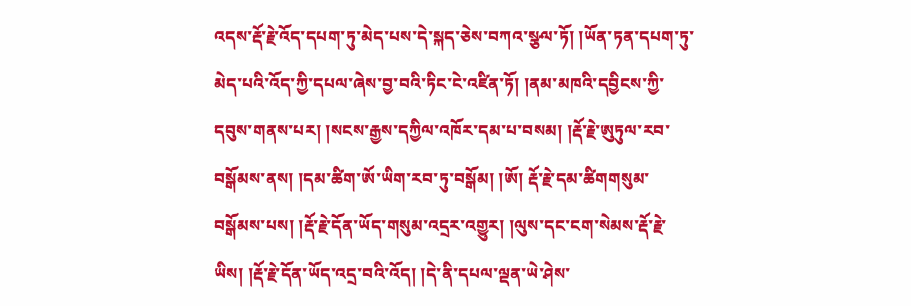འདས་རྡོ་རྗེ་འོད་དཔག་ཏུ་མེད་པས་དེ་སྐད་ཅེས་བཀའ་སྩལ་ཏོ། །ཡོན་ཏན་དཔག་ཏུ་མེད་པའི་འོད་ཀྱི་དཔལ་ཞེས་བྱ་བའི་ཏིང་ངེ་འཛིན་ཏོ། །ནམ་མཁའི་དབྱིངས་ཀྱི་དབུས་གནས་པར། །སངས་རྒྱས་དཀྱིལ་འཁོར་དམ་པ་བསམ། །རྡོ་རྗེ་ཨུཏུལ་རབ་བསྒོམས་ནས། །དམ་ཚིག་ཨོ་ཡིག་རབ་ཏུ་བསྒོམ། །ཨོ། རྡོ་རྗེ་དམ་ཚིགགསུམ་བསྒོམས་པས། །རྡོ་རྗེ་དོན་ཡོད་གསུམ་འདྲར་འགྱུར། །ལུས་དང་ངག་སེམས་རྡོ་རྗེ་ཡིས། །རྡོ་རྗེ་དོན་ཡོད་འདྲ་བའི་འོད། །དེ་ནི་དཔལ་ལྡན་ཡེ་ཤེས་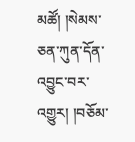མཚོ། །སེམས་ཅན་ཀུན་དོན་འབྱུང་བར་འགྱུར། །བཅོམ་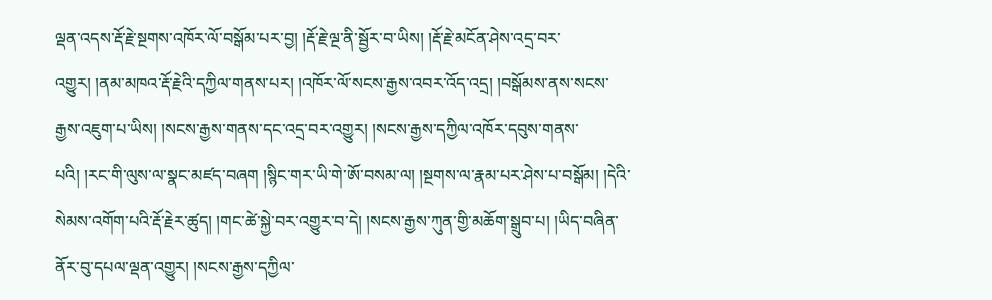ལྡན་འདས་རྡོ་རྗེ་སྔགས་འཁོར་ལོ་བསྒོམ་པར་བྱ། །རྡོ་རྗེ་ལྔ་ནི་སྦྱོར་བ་ཡིས། །རྡོ་རྗེ་མངོན་ཤེས་འདྲ་བར་འགྱུར། །ནམ་མཁའ་རྡོ་རྗེའི་དཀྱིལ་གནས་པར། །འཁོར་ལོ་སངས་རྒྱས་འབར་འོད་འདྲ། །བསྒོམས་ནས་སངས་རྒྱས་འཇུག་པ་ཡིས། །སངས་རྒྱས་གནས་དང་འདྲ་བར་འགྱུར། །སངས་རྒྱས་དཀྱིལ་འཁོར་དབུས་གནས་པའི། །རང་གི་ལུས་ལ་སྣང་མཛད་བཞག །སྙིང་གར་ཡི་གེ་ཨོ་བསམ་ལ། །སྔགས་ལ་རྣམ་པར་ཤེས་པ་བསྒོམ། །དེའི་སེམས་འགོག་པའི་རྡོ་རྗེར་ཚུད། །གང་ཚེ་སྐྱེ་བར་འགྱུར་བ་དེ། །སངས་རྒྱས་ཀུན་གྱི་མཆོག་སྒྲུབ་པ། །ཡིད་བཞིན་ནོར་བུ་དཔལ་ལྡན་འགྱུར། །སངས་རྒྱས་དཀྱིལ་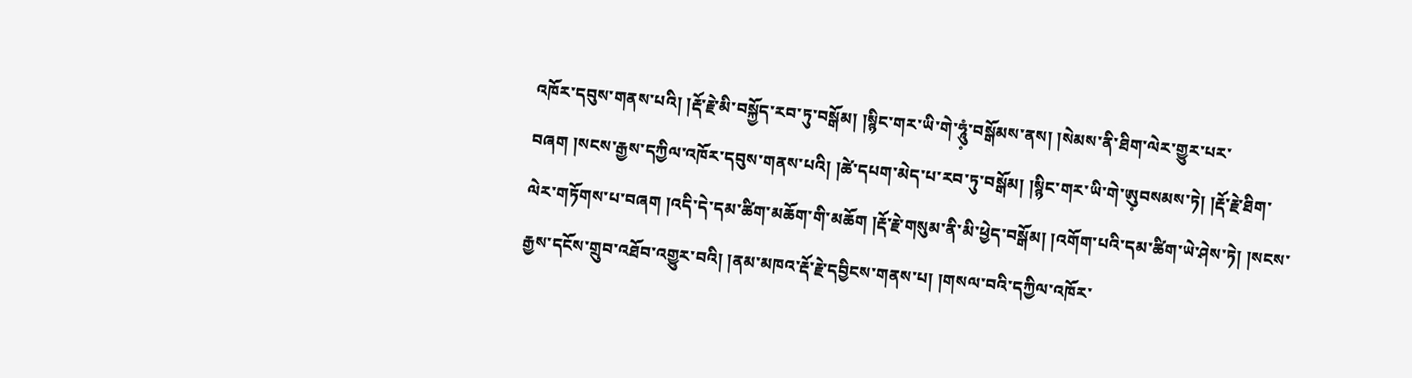འཁོར་དབུས་གནས་པའི། །རྡོ་རྗེ་མི་བསྐྱོད་རབ་ཏུ་བསྒོམ། །སྙིང་གར་ཡི་གེ་ཧཱུཾ༷་བསྒོམས་ནས། །སེམས་ནི་ཐིག་ལེར་གྱུར་པར་བཞག །སངས་རྒྱས་དཀྱིལ་འཁོར་དབུས་གནས་པའི། །ཚེ་དཔག་མེད་པ་རབ་ཏུ་བསྒོམ། །སྙིང་གར་ཡི་གེ་ཨུ༷བསམས་ཏེ། །རྡོ་རྗེ་ཐིག་ལེར་གཏོགས་པ་བཞག །འདི་དེ་དམ་ཚིག་མཆོག་གི་མཆོག །རྡོ་རྗེ་གསུམ་ནི་མི་ཕྱེད་བསྒོམ། །འགོག་པའི་དམ་ཚིག་ཡེ་ཤེས་ཏེ། །སངས་རྒྱས་དངོས་གྲུབ་འཐོབ་འགྱུར་བའི། །ནམ་མཁའ་རྡོ་རྗེ་དབྱིངས་གནས་པ། །གསལ་བའི་དཀྱིལ་འཁོར་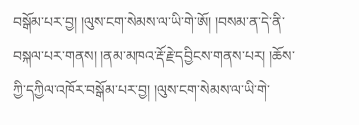བསྒོམ་པར་བྱ། །ལུས་ངག་སེམས་ལ་ཡི་གེ་ཨོ། །བསམ་ན་དེ་ནི་བསྐལ་པར་གནས། །ནམ་མཁའ་རྡོ་རྗེ་དབྱིངས་གནས་པར། །ཆོས་ཀྱི་དཀྱིལ་འཁོར་བསྒོམ་པར་བྱ། །ལུས་ངག་སེམས་ལ་ཡི་གེ་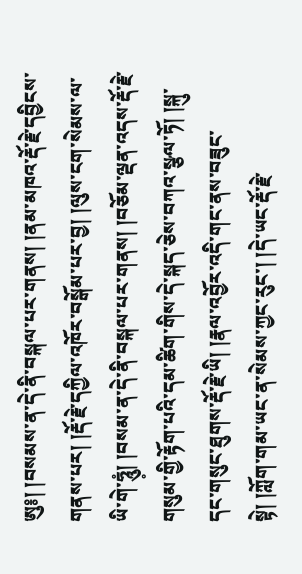ཨུ༔། །བསམས་ན་དེ་ནི་བསྐལ་པར་གནས། །ནམ་མཁའ་རྡོ་རྗེ་དབྱིངས་གནས་པར། །རྡོ་རྗེ་དཀྱིལ་འཁོར་བསྒོམ་པར་བྱ། །ལུས་ངག་སེམས་ལ་ཡི་གེ་ཧཱུཾ༷། །བསམ་ན་དེ་ནི་བསྐལ་པར་གནས། །བཅོམ་ལྡན་འདས་རྡོ་རྗེ་གསུམ་གྱི་རྟོག་པའི་དམ་ཚིག་གིས་དེ་སྐད་ཅེས་བཀའ་སྩལ་ཏོ། །སྐུ་དང་གསུང་ཐུགས་རྡོ་རྗེ་ཡི། །རྣལ་འབྱོར་འདི་གང་ནས་བཟུང་སྟེ། །ཀློག་གམ་ཡང་ན་སེམས་ཀྱང་རུང་། །དེ་ཡང་རྡོ་རྗེ་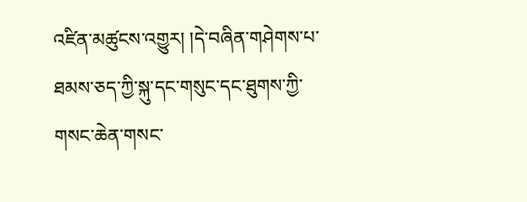འཛིན་མཚུངས་འགྱུར། །དེ་བཞིན་གཤེགས་པ་ཐམས་ཅད་ཀྱི་སྐུ་དང་གསུང་དང་ཐུགས་ཀྱི་གསང་ཆེན་གསང་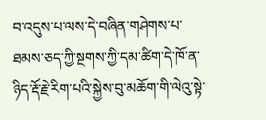བ་འདུས་པ་ལས་དེ་བཞིན་གཤེགས་པ་ཐམས་ཅད་ཀྱི་སྔགས་ཀྱི་དམ་ཚིག་དེ་ཁོ་ན་ཉིད་རྡོ་རྗེ་རིག་པའི་སྐྱེས་བུ་མཆོག་གི་ལེའུ་སྟེ་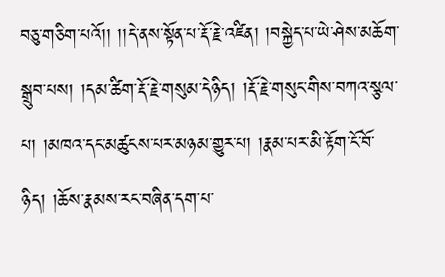བཅུ་གཅིག་པའོ།། །།དེ་ནས་སྟོན་པ་རྡོ་རྗེ་འཛིན། །བསྐྱེད་པ་ཡེ་ཤེས་མཆོག་སྒྲུབ་པས། །དམ་ཚིག་རྡོ་རྗེ་གསུམ་དེཉིད། །རྡོ་རྗེ་གསུང་གིས་བཀའ་སྩལ་པ། །མཁའ་དང་མཚུངས་པར་མཉམ་གྱུར་པ། །རྣམ་པར་མི་རྟོག་ངོ་བོ་ཉིད། །ཆོས་རྣམས་རང་བཞིན་དག་པ་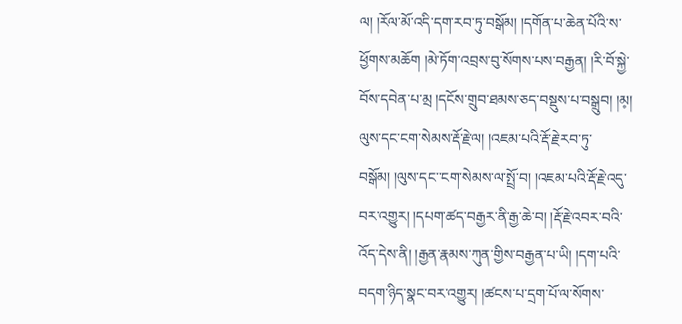ལ། །རོལ་མོ་འདི་དག་རབ་ཏུ་བསྒོམ། །དགོན་པ་ཆེན་པོའི་ས་ཕྱོགས་མཆོག །མེ་ཏོག་འབྲས་བུ་སོགས་པས་བརྒྱན། །རི་བོ་སྐྱེ་བོས་དབེན་པ་མྲ །དངོས་གྲུབ་ཐམས་ཅད་བསྡུས་པ་བསྒྲུབ། །མ༷། ལུས་དང་ངག་སེམས་རྡོ་རྗེ་ལ། །འཇམ་པའི་རྡོ་རྗེ་རབ་ཏུ་བསྒོམ། །ལུས་དང་་ངག་སེམས་ལ་སྤྲོ་བ། །འཇམ་པའི་རྡོ་རྗེ་འདུ་བར་འགྱུར། །དཔག་ཚད་བརྒྱར་ནི་རྒྱ་ཆེ་བ། །རྡོ་རྗེ་འབར་བའི་འོད་དེས་ནི། །རྒྱན་རྣམས་ཀུན་གྱིས་བརྒྱན་པ་ཡི། །དག་པའི་བདག་ཉིད་སྣང་བར་འགྱུར། །ཚངས་པ་དྲག་པོ་ལ་སོགས་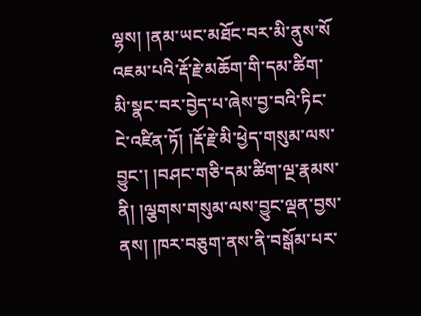ལྷས། །ནམ་ཡང་མཐོང་བར་མི་ནུས་སོ འཇམ་པའི་རྡོ་རྗེ་མཆོག་གི་དམ་ཚིག་མི་སྣང་བར་བྱེད་པ་ཞེས་བྱ་བའི་ཏིང་ངེ་འཛིན་ཏོ། །རྡོ་རྗེ་མི་ཕྱེད་གསུམ་ལས་བྱུང་། །བཤང་གཅི་དམ་ཚིག་ལྔ་རྣམས་ནི། །ལྕགས་གསུམ་ལས་བྱུང་ལྡན་བྱས་ནས། །ཁར་བཅུག་ནས་ནི་བསྒོམ་པར་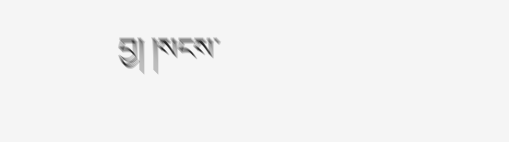བྱ། །སངས་